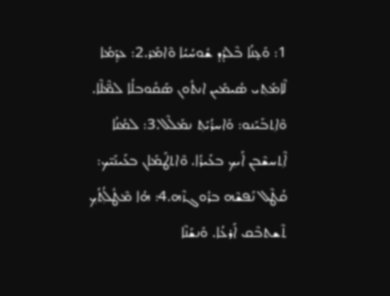1: ܘܰܥ̣ܢܳܐ ܒܶܠܕܳܕ݂ ܫܽܘܚܳܝܳܐ ܘܶܐܡܰܪ.2: ܥܕ݂ܰܡܳܐ ܠܶܐܡܰܬ݂ܝ ܣܳܝܡܺܝܢ ܐܢܬܽܘܢ ܣܰܩܽܘܒܠܳܐ ܠܡ̈ܶܠܶܐ. ܘܶܐܬ݂ܒܰܝܰܢܘ: ܘܰܐܚܪܳܝܰܬ݂ ܢܡܰܠܶܠ.3: ܠܡܳܢܳܐ ܐܶܬ݂ܚܫܶܒܢ ܐܰܝܟ݂ ܒܥܺܝܪܳܐ. ܘܶܐܬܛܰܡܰܐܢ ܒܥܰܝܢܰܝ̈ܟ: ܩܳܛܶܠ ܢܰܦܫܶܗ ܒܪܽܘܓܙܶܗ.4: ܗܳܐ ܡܶܛܽܠܳܬ݂ܳܟ݂ ܬܶܫܬܒܶܩ ܐܰܪܥܳܐ. ܘܰܢܫܰܢܶܐ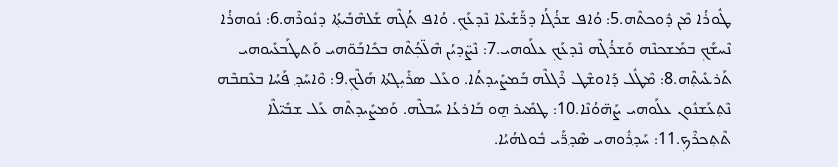ܛܽܘܪܳܐ ܡܶܢ ܕܽܘܟܬܶܗ.5: ܘܳܐܦ ܫܪܳܓܳܐ ܕܖ̈ܰܫܺܝܥܶܐ ܢܶܕܥܰܟ݂. ܘܳܐܦ ܬܳܓܶܗ ܫܰܠܗܶܒܺܝܬ݂ܳܐ ܕܢܽܘܪܶܗ.6: ܢܽܘܗܪܳܐ ܢܶܚܫܰܟ݂ ܒܡܰܫܟܢܶܗ ܘܰܫܪܳܓܶܗ ܢܶܕܥܰܟ݂ ܥܠܰܘܗܝ.7: ܢܶܨ̈ܕܝܳܢ ܗܶܠ̈ܟ݂ܳܬܶܗ ܒܟܺܐܒܰܘ̈ܗܝ ܘܰܬܛܰܒܥܺܝܘܗܝ ܬܰܪܥܺܝܬ݂ܶܗ.8: ܡܶܛܽܠ ܕܰܐܘܫܶܛ ܪܶܓܠܶܗ ܒܰܡܨܺܝܕܬܳܐ. ܘܥܰܠ ܣܪܺܝܼܓܬܳܐ ܗܰܠܶܟ݂.9: ܘܶܐܚܰܕ݂ ܦܰܚܳܐ ܒܥܶܩܒܶܗ ܢܶܬ݂ܥܰܫܢܽܘܢ ܥܠܰܘܗܝ ܨܰܗ̈ܘܳܢܶܐ.10: ܛܡܺܝܪ ܗ̱ܘ ܒܰܐܪܥܳܐ ܚܰܒܠܶܗ. ܘܰܡܨܺܝܕܬܶܗ ܥܰܠ ܫܒܺܝ̈ܠܶܐ ܬܶܬ݂ܟܪܶܟ݂.11: ܚܰܕ݂ܪܽܘܗܝ ܣܶܕ݂ܖ̈ܰܝ ܒܽܘܠܗܳܝܳܐ.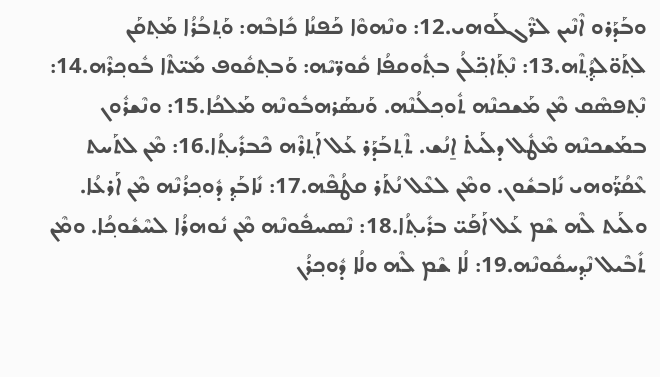ܘܒܰܕܰܪܘ ܐܶܢܶܝܢ ܠܖ̈ܶܓܠܰܘܗܝ.12: ܘܢܶܗܘܶܐ ܟܰܦܢܳܐ ܟܺܐܒܶܗ: ܘܰܬ݂ܒܳܪܳܐ ܡܰܬ݂ܩܰܢ ܠܬ݂ܰܘ̈ܠܕ݂ܳܬ݂ܶܗ.13: ܢܶܬ݂ܰܐܟ݂̈ܠܳܢ ܒܬ݂ܽܘܩܦܳܐ ܩܽܘܖ̈ܝܶܗ: ܘܰܒܬ݂ܩܽܘܦ ܡܺܝ̈ܬܶܐ ܒܽܘܟ݂ܪܶܗ.14: ܢܶܬ݂ܦܣܶܩ ܡܶܢ ܡܰܫܟܢܶܗ ܬܽܘܟ݂ܠܳܢܶܗ. ܘܰܢܣܰܪܗܒܽܘܢܶܗ ܡܰܠܟܳܐ.15: ܘܢܶܫܪܽܘܢ ܒܡܰܫܟܢܶܗ ܡܶܛܽܠ ܕܠܰܝܬ̇ ܐ̱ܢܳܫ. ܬܶܬ݂ܒܰܕܰܪ ܥܰܠ ܐܰܬ݂ܪܶܗ ܟܶܒܪܺܝܬ݂ܳܐ.16: ܡܶܢ ܠܬܰܚܬ ܥܶܩܳܖ̈ܰܘܗܝ ܢܺܐܒܫܽܘܢ. ܘܡܶܢ ܠܥܶܠ ܢܳܬܰܪ ܩܛܳܦܶܗ.17: ܢܺܐܒܰܕ݂ ܕܽܘܟ݂ܪܳܢܶܗ ܡܶܢ ܐܰܪܥܳܐ. ܘܠܰܝܬ ܠܶܗ ܫܶܡ ܥܰܠ ܐܰܦܰܝ̈ ܒܪܺܝܬ݂ܳܐ.18: ܢܶܣܚܦܽܘܢܶܗ ܡܶܢ ܢܽܘܗܪܳܐ ܠܚܶܫܽܘܟ݂ܳܐ. ܘܡܶܢ ܬܺܒܶܝܠ ܢܶܕ݂ܚܩܽܘܢܶܗ.19: ܠܳܐ ܫܶܡ ܠܶܗ ܘܠܳܐ ܕܽܘܟ݂ܪܳܢ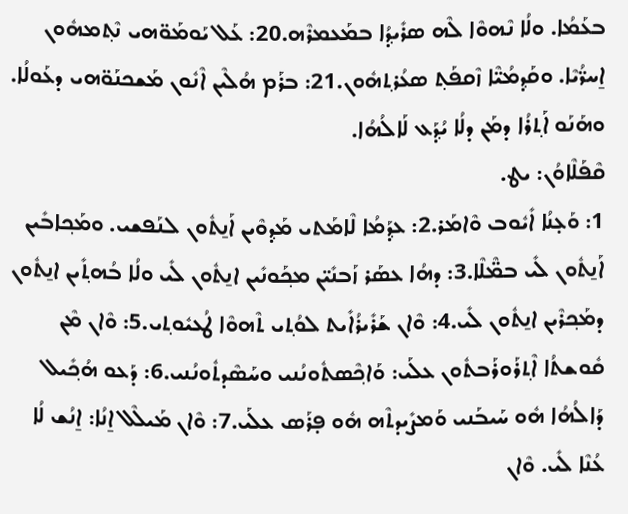ܒܥܰܡܳܐ. ܘܠܳܐ ܢܶܗܘܶܐ ܠܶܗ ܣܪܺܝܕ݂ܳܐ ܒܡܰܥܡܪܶܗ.20: ܥܰܠ ܝܰܘܡܰܘ̈ܗܝ ܢܶܬ݂ܡܗܽܘܢ ܐ̱ܚܖ̈ܳܝܶܐ. ܘܩܰܕ݂ܡܳܝ̈ܶܐ ܙܶܩܦܰܬ݂ ܣܥܳܪܬ݂ܗܽܘܢ.21: ܒܪܰܡ ܗܳܠܶܝܢ ܐܶܢܽܘܢ ܡܰܫܟܢܰܘ̈ܗܝ ܕܥܰܘܠܳܐ. ܘܗܰܢܰܘ ܐܰܬ݂ܪܳܐ ܕܡܰܢ ܕܠܳܐ ܝܳܕ݂ܰܥ ܠܰܐܠܳܗܳܐ.
ܩܶܦܰܠܶܐܘܳܢ: ܝܛ.
1: ܘܰܥ̣ܢܳܐ ܐܺܝܽܘܒ ܘܶܐܡܰܪ.2: ܥܕ݂ܰܡܳܐ ܠܶܐܡܰܬܝ ܡܰܕ݂ܘܶܝܢ ܐܰܢ̱ܬܽܘܢ ܠܢܰܦܫܝ. ܘܡܰܟ݂ܐܒܺܝܢ ܐܰܢ̱ܬܽܘܢ ܠܺܝ ܒܡ̈ܶܠܶܐ.3: ܕܗܳܐ ܥܣܰܪ ܙܰܒܢܺܝ̈ܢ ܡܟ݂ܰܘܢܺܝܢ ܐܢ̱ܬܽܘܢ ܠܺܝ ܘܠܳܐ ܒܳܗܬ݂ܺܝܢ ܐܢ̱ܬܽܘܢ ܕܡܰܟ݂ܪܶܝܢ ܐܢ̱ܬܽܘܢ ܠܺܝ.4: ܘܶܐܢ ܫܰܪܺܝܪܳܐܺܝܬ ܠܘܳܬ݂ܝ ܬܶܗܘܶܐ ܛܳܥܝܽܘܬ݂ܝ.5: ܘܶܐܢ ܡܶܢ ܩܽܘܫܬܳܐ ܐܶܬ݂ܪܰܘܪܰܒܬܽܘܢ ܥܠܰܝ: ܘܰܐܟ݂ܶܣܬܽܘܢܳܢܝ ܘܚܰܣܶܕܬܽܘܢܳܢܝ.6: ܕܰܥܘ ܗܳܟ݂ܺܝܠ ܕܰܐ‌ܠܳܗܳܐ ܗܽܘ ܚܰܝܒܰܢܝ ܘܰܡܨܺܝܕܬܶܗ ܗܽܘ ܦ̣ܪܰܣ ܥܠܰܝ.7: ܘܶܐܢ ܡܰܝܠܶܠ ܐ̱ܢܳܐ: ܐ̱ܢܳܫ ܠܳܐ ܥܳܢܶܐ ܠܺܝ. ܘܶܐܢ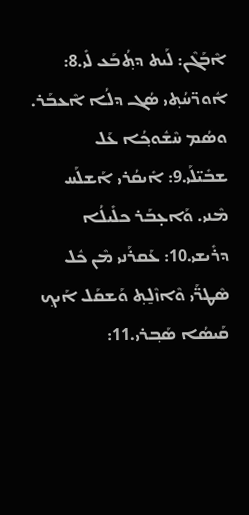ܐܶܒܰܓܶܢ: ܠܰܝܬ ܕܬ݂ܳܒܰܥ ܠܺܝ.8: ܐܽܘܖ̈ܚܳܬ݂ܝ ܣܳܓ ܕܠܳܐ ܐܶܥܒܰܪ. ܘܣܳܡ ܚܶܫܽܘܟ݂ܳܐ ܥܰܠ ܫܒܺܝ̈ܠܰܝ.9: ܐܺܝܩܳܪܝ ܐܰܫܠܰܚ ܡܶܢܝ. ܘܰܐܥ̣ܒܰܪ ܟܠܺܝܠܳܐ ܕܪܺܝܫܝ.10: ܥܰܩܪܰܢܝ ܡܶܢ ܟܽܠ ܣܶܛܖ̈ܰܝ ܘܶܐܙܶܠ̱ܬ݂ ܘܰܫܩܰܠ ܐܰܝܟ݂ ܩܰܝܣܳܐ ܣܰܒ݂ܪܝ.11: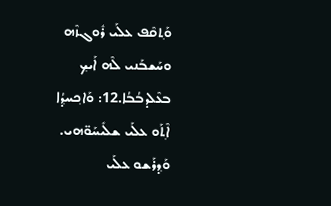ܘܰܬ݂ܩܶܦ ܥܠܰܝ ܪܽܘܓܙܶܗ ܘܚܰܫܒܰܢܝ ܠܶܗ ܐܰܝܟ݂ ܒܥܶܠܕܒܳܒܳܐ.12: ܘܰܐܟ݂ܚܕ݂ܳܐ ܐܶܬ݂ܰܘ ܥܠܰܝ ܫܠܺܝܚܰܘ̈ܗܝ. ܘܰܕ݂ܪܰܫܘ ܥܠܰܝ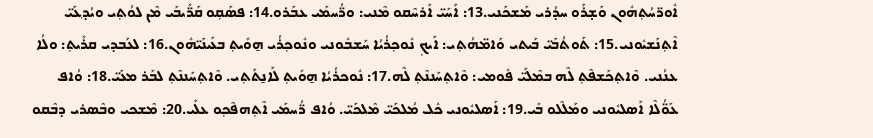ܐܽܘܖ̈ܚܳܬ݂ܗܽܘܢ ܘܰܫ̣ܪܰܘ ܚܕܳܪܝ ܡܰܫܟܰܢܝ.13: ܐܰܚܰܝ̈ ܐܰܪܚܶܩܘ ܡܶܢܝ: ܘܖ̈ܳܚܡܰܝ ܥܒܰܪܘ.14: ܦܣܰܩ݂ܘ ܩܰܖ̈ܺܝܒܰܝ ܡܶܢ ܠܘܳܬ݂ܝ ܘܝܳܕ݂ܥܰܝ̈ ܐܶܬ݂ܢܰܫܝܽܘܢܝ.15: ܬܰܘܬܳܒܰܝ̈ ܒܰܝܬܝ ܘܰܐܡ̈ܗܳܬ݂ܝ: ܐܰܝܟ݂ ܢܽܘܟ݂ܪܳܝܳܐ ܚܰܫܒܽܘܢܝ ܘܢܽܘܟ݂ܪܳܝ ܗ̱ܘܺܝܬ݂ ܒܥܰܝܢܰܝ̈ܗܽܘܢ.16: ܠܥܰܒܕܝ ܩܪܺܝܬ݂: ܘܠܳܐ ܥܢܳܢܝ. ܘܶܐܬ݂ܟܰܫܦܶܬ݂ ܠܶܗ ܒܡܶܠܰܝ̈ ܦܽܘܡܝ: ܘܶܐܬ݂ܚܰܢܢܶܬ݂ ܠܶܗ.17: ܢܽܘܟܪܳܝܳܐ ܗ̱ܘܺܝܬ݂ ܠܰܐܢ̱ܬܰܬ݂ܝ. ܘܶܐܬ݂ܚܰܢܢܶܬ݂ ܠܒܰܪ ܡܥܰܝ̈.18: ܘܳܐܦ ܥܰܘ̈ܳܠܶܐ ܐܰܣܠܝܽܘܢܝ ܘܡܰܠܶܠܘ ܒܺܝ.19: ܐܰܣܠܝܽܘܢܝ ܟܽܠ ܡܳܠܟܰܝ̈ ܡܶܠܟܰܝ̈. ܘܳܐܦ ܖ̈ܳܚܡܰܝ ܐܶܬ݂ܗܦܶܟ݂ܘ ܥܠܰܝ.20: ܡܶܫܟܝ ܘܒܶܣܪܝ ܕܒܶܩܘ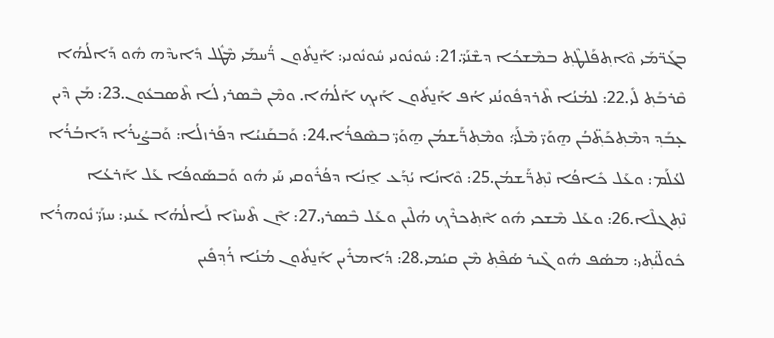ܒܓܰܖ̈ܡܰܝ ܘܶܐܬ݂ܦܰܠܛܶܬ݂ ܒܡܶܫܟܳܐ ܕܫܶܢܰܝ̈.21: ܚܽܘܢܽܘܢܝ ܚܽܘܢܽܘܢܝ: ܐܰܢ̱ܬܽܘܢ ܖ̈ܳܚܡܰܝ ܡܶܛܽܠ ܕܺܐܝܕܶܗ ܗܽܘ ܕܰܐ‌ܠܳܗܳܐ ܩܶܪܒܰܬ݂ ܠܺܝ.22: ܠܡܳܢܳܐ ܬܶܪܕܦܽܘܢܳܢܝ ܐܳܦ ܐܰܢ̱ܬܽܘܢ ܐܰܝܟ݂ ܐܰ‌ܠܳܗܳܐ. ܘܡܶܢ ܒܶܣܪܝ ܠܳܐ ܬܶܣܒܥܽܘܢ.23: ܡܰܢ ܕܶܝܢ ܥ̣ܒܰܕ݂ ܕܡܶܬ݂ܟܰܬ݂̈ܒܳܢ ܗ̱ܘܰܝ̈ ܡܶܠܰܝ̈: ܘܡܶܬ݂ܖ̈ܰܫܡܳܢ ܗ̱ܘܰܝ̈ ܒܣܶܦܪܳܐ.24: ܘܰܒܩܰܢܝܳܐ ܕܦܰܪܙܠܳܐ: ܘܰܒܨܳܝܪܳܐ ܕܰܐܒܳܪܳܐ ܠܥܳܠܰܡ: ܘܥܰܠ ܟܺܐܦܳܐ ܢܶܬ݂ܖ̈ܰܫܡܳܢ.25: ܘܶܐܢܳܐ ܝܳܕ݂ܰܥ ܐ̱ܢܳܐ ܕܦܳܪܽܘܩܝ ܚܰܝ ܗܽܘ ܘܰܒܣܰܘܦܳܐ ܥܰܠ ܐܰܪܥܳܐ ܢܶܬ݂ܓܠܶܐ.26: ܘܥܰܠ ܡܶܫܟܝ ܗܽܘ ܐܶܬ݂ܟܪܶܟ݂ ܗܳܠܶܝܢ ܘܥܰܠ ܒܶܣܪܝ.27: ܐܶܢ ܬܶܚܙܶܐ ܠܰܐܠܳܗܳܐ ܥܰܝܢܝ: ܚܙܰܝ̈ ܢܽܘܗܪܳܐ ܟܽܘܠ̈ܝܳܬ݂ܝ: ܡܣܳܦ ܗܽܘ ܓܶܝܪ ܣܳܦܶܬ݂ ܡܶܢ ܩܝܳܡܝ.28: ܕܳܐܡܪܺܝܢ ܐܰܢ̱ܬܽܘܢ ܡܳܢܳܐ ܪܳܕ݂ܦܺܝܢ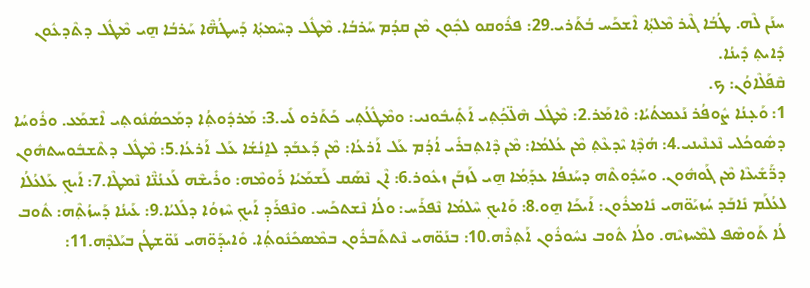ܚܢܰܢ ܠܶܗ. ܛܳܒܳܐ ܓܶܝܪ ܡܶܠܬ݂ܳܐ ܐܶܫܟܰܚ ܒܳܬܰܪܝ.29: ܦܪܽܘܩܘ ܠܟ݂ܽܘܢ ܡܶܢ ܩܕܳܡ ܚܰܪܒܳܐ. ܡܶܛܽܠ ܕܚܶܡܬ݂ܳܐ ܕܰܚܛܳܗ̈ܶܐ ܚܰܪܒܳܐ ܗ̱ܝ ܡܶܛܽܠ ܕܬܶܕܥܽܘܢ ܕܺܐܝܬ݂ ܕܺܝܢܳܐ.
ܩܶܦܰܠܶܐܘܳܢ: ܟ.
1: ܘܰܥ̣ܢܳܐ ܨܽܘܦܳܪ ܢܰܥܡܬܳܝܳܐ: ܘܶܐܡܰܪ.2: ܡܶܛܽܠ ܗܶܠ̈ܟ݂ܳܬ݂ܝ ܐܰܬ݂ܺܝܒܽܘܢܝ: ܘܡܶܛܽܠܳܬ݂ܝ ܟܰܬܰܪܘ ܠܺܝ.3: ܡܰܪܕܽܘܬ݂ܳܐ ܕܡܰܟܣܳܢܽܘܬ݂ܝ ܐܶܫܡܰܥ. ܘܪܽܘܚܳܐ ܕܣܽܘܟܳܠܝ ܢܶܥܢܶܝܢܝ.4: ܗܳܕ݂ܶܐ ܝܶܕܥܶܬ݂ ܡܶܢ ܥܳܠܡܳܐ: ܡܶܢ ܕܶܐܬ݂ܒܪܺܝ ܐܳܕܳܡ ܥܰܠ ܐܰܪܥܳܐ: ܡܶܢ ܕܰܥܒܰܕ ܠܐ̱ܢܳܫܳܐ ܥܰܠ ܐܰܪܥܳܐ.5: ܡܶܛܽܠ ܕܬܶܫܒܽܘܚܬܗܽܘܢ ܕܖ̈ܰܫܺܝܥܶܐ ܡܶܢ ܓܰܘܗܽܘܢ. ܘܚܰܕܽܘܬܶܗ ܕܚܰܢܦܳܐ ܥܕ݂ܰܡܳܐ ܗ̱ܝ ܠܰܙܒܰܢ ܙܥܽܘܪ.6: ܐܶܢ ܢܶܣܰܩ ܠܰܫܡܰܝܳܐ ܪܰܘܡܶܗ: ܘܪܺܝܫܶܗ ܠܰܥܢܳܢ̈ܶܐ ܢܶܡܛܶܐ.7: ܐܰܝܟ݂ ܥܰܠܥܳܠܳܐ ܠܥܳܠܰܡ ܢܺܐܒܰܕ ܚܳܙܝܰܘ̈ܗܝ ܢܺܐܡܪܽܘܢ: ܐܰܝܟܰܐ ܗ̱ܘ.8: ܘܰܐܝܟ݂ ܚܶܠܡܳܐ ܢܶܦܪܰܚ: ܘܠܳܐ ܢܶܫܬܟܰܚ. ܘܢܶܦܪܰܕ̣ ܐܰܝܟ݂ ܚܶܙܘܳܐ ܕܠܺܠܝܳܐ.9: ܥܰܝܢܳܐ ܕܰܚܙܳܬ݂ܶܗ: ܬܽܘܒ ܠܳܐ ܬܰܘܣܶܦ ܠܡܶܚܙܝܶܗ. ܘܠܳܐ ܬܽܘܒ ܢܚܽܘܪܽܘܢ ܐܰܬ݂ܪܶܗ.10: ܒܢܰܘ̈ܗܝ ܢܶܬܬܰܒܪܽܘܢ ܒܡܶܣܟܺܢܽܘܬ݂ܳܐ. ܘܺܐܝܕ̣ܰܘ̈ܗܝ ܢܰܘ̈ܫܛܳܢ ܒܝܰܠܕܶܗ.11: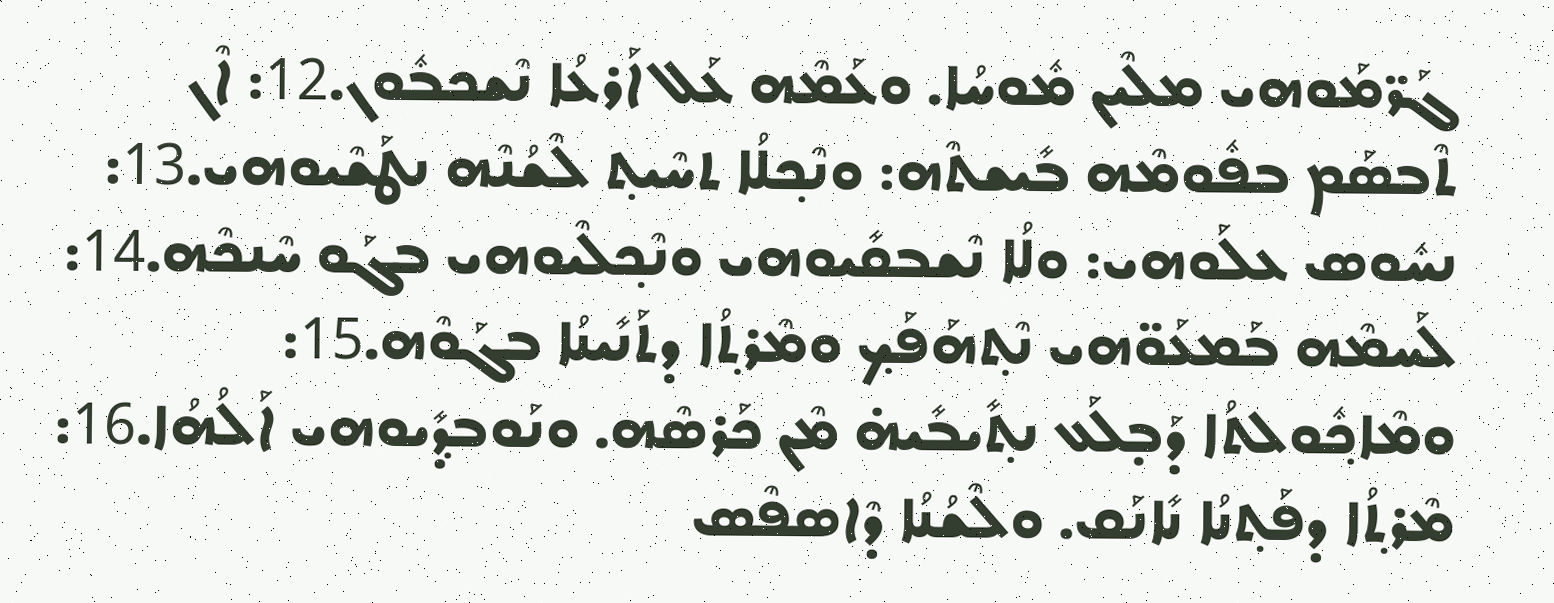ܓܰܖ̈ܡܰܘܗܝ ܡܠܶܝܢ ܡܽܘܚܳܐ. ܘܥܰܡܶܗ ܥܰܠ ܐܰܪܥܳܐ ܢܶܫܟܒܽܘܢ.12: ܐܶܢ ܬܶܒܣܰܡ ܒܦܽܘܡܶܗ ܒܺܝܫܬܶܗ: ܘܢܶܟ݂ܠܳܐ ܬܚܶܝܬ݂ ܠܶܫܳܢܶܗ ܢܛܰܫܶܝܘܗܝ.13: ܢܚܽܘܣ ܥܠܰܘܗܝ: ܘܠܳܐ ܢܶܫܒܩܺܝܘܗܝ ܘܢܶܟ݂ܠܶܝܘܗܝ ܒܓܰܘ ܚܶܢܟܶܗ.14: ܠܰܚܡܶܗ ܒܰܡܥܰܘ̈ܗܝ ܢܶܬ݂ܗܰܦܰܟ݂ ܘܡܶܪܬ݂ܳܐ ܕܬܰܢܺܝܢܳܐ ܒܓܰܘܶܗ.15: ܘܡܶܐܟ݂ܽܘܠܬܳܐ ܕܰܒ̣ܠܰܥ ܢܬ݂ܺܝܒܺܝܗ̇ ܡܶܢ ܟܰܪܣܶܗ. ܘܢܰܘܒܕ݂ܺܝܘܗܝ ܐܰ‌ܠܳܗܳܐ.16: ܡܶܪܬ݂ܳܐ ܕܦܰܬ݂ܢܳܐ ܢܺܐܢܰܩ. ܘܠܶܫܳܢܳܐ ܕܶܐܣܦܶܣ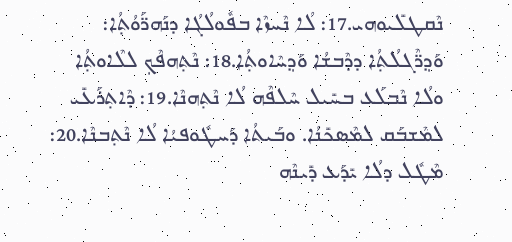ܢܶܩܛܠܺܝܘܗܝ.17: ܠܳܐ ܢܶܚܙܶܐ ܒܦܽܘܠܳܓܳܐ ܕܢܰܗܖ̈ܰܘܳܬ݂ܳܐ: ܘܰܕ݂ܖ̈ܶܓܠܳܬ݂ܳܐ ܕܕܶܒܫܳܐ ܘܰܕ݂ܚܶܐܘܬ݂ܳܐ.18: ܢܶܬ݂ܗܦܶܟ݂ ܠܠܶܐܘܬ݂ܳܐ ܘܠܳܐ ܢܶܒܠܰܥ ܒܚܺܝܠ ܚܶܠܦܶܗ ܠܳܐ ܢܶܬ݂ܗܢܶܐ.19: ܕܶܐܬ݂ܪܰܥܺܝ ܠܡܶܫܒܰܩ ܠܡܶܣܟܺܢܳܐ. ܘܒܰܝܬܳܐ ܕܰܚܛܽܘܦܝܳܐ ܠܳܐ ܢܶܬ݂ܒܢܶܐ.20: ܡܶܛܽܠ ܕܠܳܐ ܝܺܕܰܥ ܕܺܝܢܶܗ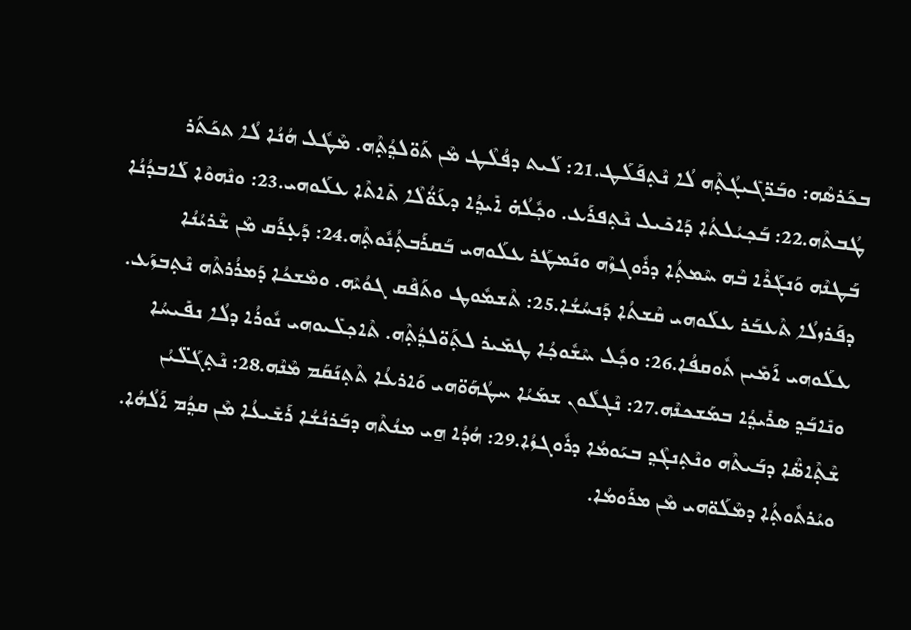ܒܟܰܪܣܶܗ: ܘܒܰܖ̈ܓܺܝܓܳܬ݂ܶܗ ܠܳܐ ܢܶܬ݂ܦܰܠܰܛ.21: ܠܰܝܬ ܕܦܳܠܶܛ ܡܶܢ ܬܰܘ̈ܠܕ݂ܳܬ݂ܶܗ. ܡܶܛܽܠ ܗܳܢܳܐ ܠܳܐ ܬܟܰܬܰܪ ܛܳܒܬܶܗ.22: ܒܰܟ݂ܝܳܠܬܳܐ ܕܰܐܟܺܝܠ ܢܶܬ݂ܦܪܰܥ. ܘܟ݂ܽܠܳܗ̇ ܐܺܝܕ݂ܳܐ ܕܥܰܘ̈ܳܠܶܐ ܬܺܐܬܶܐ ܥܠܰܘܗܝ.23: ܘܢܶܗܘܶܐ ܠܰܐܒܕܳܢܳܐ ܒܰܛܢܶܗ ܘܰܢܓܰܪܶܐ ܒܶܗ ܚܶܡܬ݂ܳܐ ܕܪܽܘܓܙܶܗ ܘܢܰܡܛܰܪ ܥܠܰܘܗܝ ܒܰܩܪܰܒܬ݂ܳܢܽܘܬ݂ܶܗ.24: ܕܰܥ̣ܪܰܩ ܡܶܢ ܫܶܪܝܳܢܳܐ ܕܦܰܪܙܠܳܐ ܬܶܥܒܰܪ ܥܠܰܘܗܝ ܩܶܫܬܳܐ ܕܰܢܚܳܫܳܐ.25: ܬܶܫܡܽܘܛ ܘܬܰܦܶܩ ܓܘܳܝܶܗ. ܘܡܶܫܟܳܐ ܕܰܡܪܳܪܬܶܗ ܢܶܬ݂ܒܙܰܥ. ܥܠܰܘܗܝ ܐܰܡܺܝܢ ܬܽܘܩܦܳܐ.26: ܘܟ݂ܽܠ ܚܶܫܽܘܟ݂ܳܐ ܛܡܺܝܪ ܠܬ݂ܰܘ̈ܠܕ݂ܳܬ݂ܶܗ. ܬܶܐܟ݂ܠܺܝܘܗܝ ܢܽܘܪܳܐ ܕܠܳܐ ܢܦܺܝܚܳܐ ܘܢܺܐܒܰܕ݂ ܣܪܺܝܕ݂ܳܐ ܒܡܰܫܟܢܶܗ.27: ܢܶܓܠܽܘܢ ܫܡܰܝܳܐ ܚܛܳܗܰܘ̈ܗܝ ܘܰܐܪܥܳܐ ܬܶܬ݂ܢܰܩܰܡ ܡܶܢܶܗ.28: ܢܶܬ݂ܓܰܠ̈ܝܳܢ ܫܶܬ݂ܶܐܣ̈ܶܐ ܕܒܰܝܬܶܗ ܘܢܶܬ݂ܢܓܶܕ݂ ܒܝܰܘܡܳܐ ܕܪܽܘܓܙܳܐ.29: ܗܳܕܳܐ ܗ̱ܝ ܡܢܳܬܶܗ ܕܒܰܪܢܳܫܳܐ ܪܰܫܺܝܥܳܐ ܡܶܢ ܩܕ݂ܳܡ ܐܰ‌ܠܳܗܳܐ. ܘܝܳܪܬܽܘܬ݂ܳܐ ܕܡܶܠܰܘ̈ܗܝ ܡܶܢ ܡܪܰܘܡܳܐ.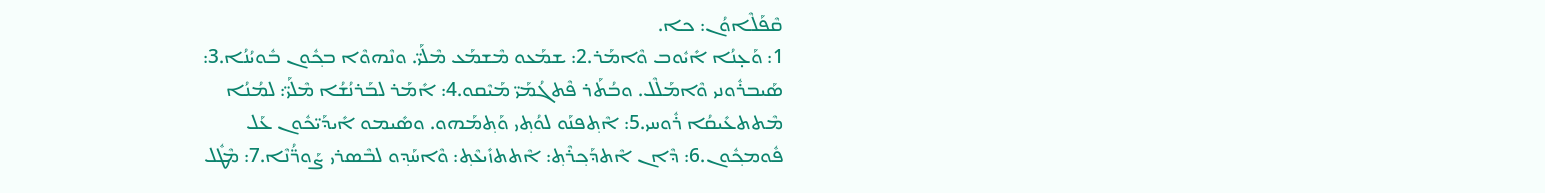ܩܶܦܰܠܶܐܘܳܢ: ܟܐ.
1: ܘܰܥ̣ܢܳܐ ܐܺܝܽܘܒ ܘܶܐܡܰܪ.2: ܫܡܰܥܘ ܡܶܫܡܰܥ ܡܶܠܰܝ̈. ܘܢܶܗܘܶܐ ܒܟ݂ܽܘܢ ܒܽܘܝܳܢܳܐ.3: ܣܰܝܒܪܽܘܢܝ ܘܶܐܡܰܠܶܠ. ܘܒܳܬܰܪ ܦܶܬܓܳܡܰܝ̈ ܡܰܝܶܩܘ.4: ܐܺܡܰܪ ܠܒܰܪܢܳܫܳܐ ܡܶܠܰܝ̈: ܠܡܳܢܳܐ ܡܶܬܬܥܺܝܩܳܐ ܪܽܘܚܝ.5: ܐܶܬ݂ܦܢܰܘ ܠܘܳܬ݂ܝ ܘܰܬ݂ܡܰܗܘ. ܘܣܺܝܡܘ ܐܺܝܕܰܝ̈ܟܽܘܢ ܥܰܠ ܦܽܘܡܟ݂ܽܘܢ.6: ܕܶܐܢ ܐܶܬܕܰܟ݂ܪܶܬ݂: ܐܶܬܬܙܺܝܥܶܬ݂: ܘܶܐܚܰܕ݂ܘ ܠܒܶܣܪܝ ܨܰܘܖ̈ܳܢܶܐ.7: ܡܶܛܽܠ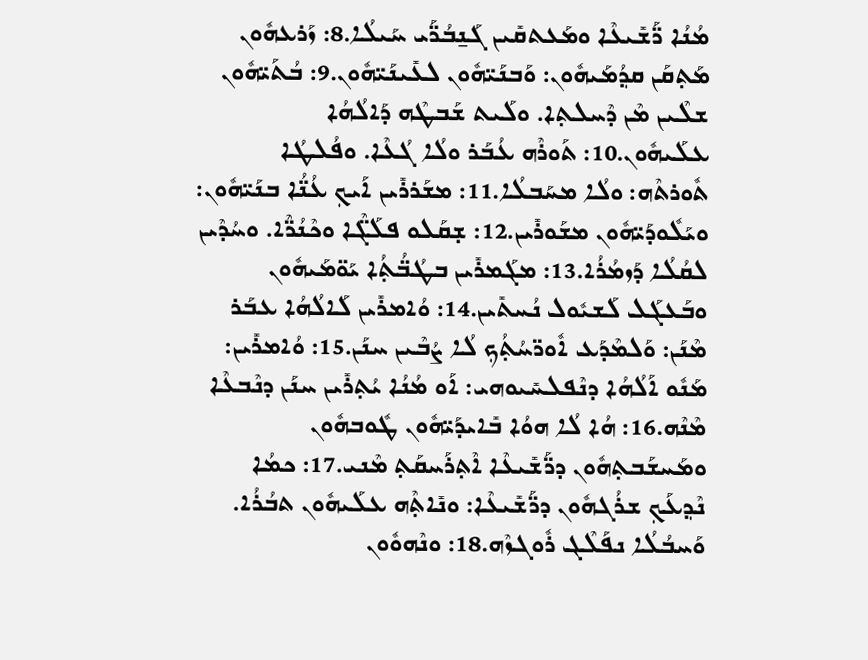ܡܳܢܳܐ ܖ̈ܰܫܺܝܥܶܐ ܘܡܰܥܬܩܺܝܢ ܓܰܢ̱ܒܳܖ̈ܰܝ ܚܰܝܠܳܐ.8: ܙܰܪܥܗܽܘܢ ܡܰܬ݂ܩܰܢ ܩܕ݂ܳܡܰܝܗܽܘܢ: ܘܰܒܢܰܝ̈ܗܽܘܢ ܠܥܺܝܢܰܝ̈ܗܽܘܢ.9: ܒܳܬܰܝ̈ܗܽܘܢ ܫܠܶܝܢ ܡܶܢ ܕܶܚܠܬ݂ܐ. ܘܠܰܝܬ ܫܰܒܛܶܗ ܕܰܐ‌ܠܳܗܳܐ ܥܠܰܝܗܽܘܢ.10: ܬܰܘܪܶܗ ܥܳܒܰܪ ܘܠܳܐ ܓܳܥܶܐ. ܘܦܳܠܛܳܐ ܬܽܘܪܬܶܗ: ܘܠܳܐ ܡܚܰܒܠܳܐ.11: ܡܫܰܪܪܺܝܢ ܐܰܝܟ݂ ܥܳܢ̈ܳܐ ܒܢܰܝ̈ܗܽܘܢ: ܘܝܰܠܽܘܕܰܝ̈ܗܽܘܢ ܡܫܰܘܪܺܝܢ.12: ܫ̣ܩܰܠܘ ܦܠܰܓ̈ܶܐ ܘܟܶܢܳܖ̈ܶܐ. ܘܚܳܕܶܝܢ ܠܩܳܠܳܐ ܕܰܙܡܳܪܳܐ.13: ܡܓܰܡܪܺܝܢ ܒܛܳܒ̈ܳܬ݂ܳܐ ܝܰܘ̈ܡܰܝܗܽܘܢ ܘܒܰܥܓܰܠ ܠܰܫܝܽܘܠ ܢܳܚܬܺܝܢ.14: ܘܳܐܡܪܺܝܢ ܠܰܐܠܳܗܳܐ ܥܒܰܪ ܡܶܢܰܢ: ܘܰܠܡܶܕܰܥ ܐܽܘܖ̈ܚܳܬ݂ܳܟ݂ ܠܳܐ ܨܳܒܶܝܢ ܚܢܰܢ.15: ܘܳܐܡܪܺܝܢ: ܡܰܢܽܘ ܐܰ‌ܠܳܗܳܐ ܕܢܶܦܠܚܺܝܘܗܝ: ܐܰܘ ܡܳܢܳܐ ܝܳܬ݂ܪܺܝܢ ܚܢܰܢ ܕܢܶܒܥܶܐ ܡܶܢܶܗ.16: ܗܳܐ ܠܳܐ ܗܘܳܐ ܒܺܐܝܕܰܝ̈ܗܽܘܢ ܛܽܘܒܗܽܘܢ ܘܡܰܚܫܰܒܬ݂ܗܽܘܢ ܕܖ̈ܰܫܺܝܥܶܐ ܐܶܬ݂ܪܰܚܩܰܬ݂ ܡܶܢܝ.17: ܟܡܳܐ ܢܶܕ݂ܥܰܟ݂ ܫܪܳܓܗܽܘܢ ܕܖ̈ܰܫܺܝܥܶܐ: ܘܢܺܐܬ݂ܶܗ ܥܠܰܝܗܽܘܢ ܬܒܳܪܳܐ. ܘܰܚܒܳܠܳܐ ܢܦܰܠܶܓ ܪܽܘܓܙܶܗ.18: ܘܢܶܗܘܽܘܢ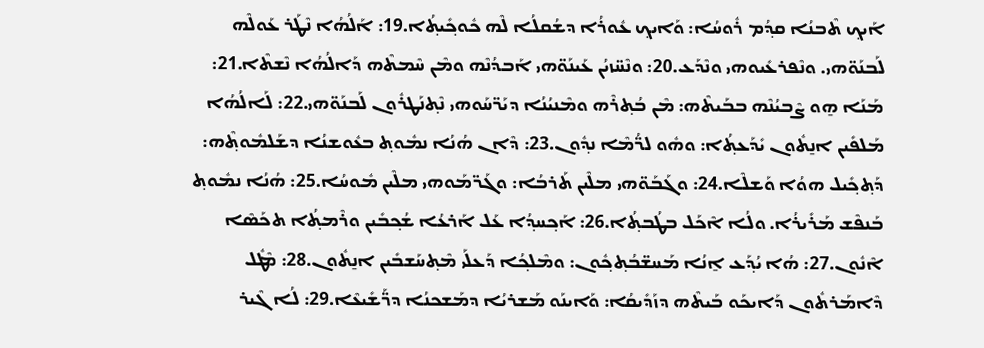ܐܰܝܟ݂ ܬܶܒܢܳܐ ܩܕ݂ܳܡ ܪܽܘܚܳܐ: ܘܰܐܝܟ݂ ܥܽܘܪܳܐ ܕܫܳܩܠܳܐ ܠܶܗ ܟܽܘܟ݂ܺܝܬ݂ܳܐ.19: ܐܰ‌ܠܳܗܳܐ ܢܶܛܰܪ ܥܰܘܠܶܗ ܠܰܒܢܰܘ̈ܗܝ. ܘܢܶܦܪܥܺܝܘܗܝ ܘܢܶܕܰܥ.20: ܘܢܶܚ̈ܙܝܳܢ ܥܰܝܢܰܘ̈ܗܝ ܐܰܒܕܳܢܶܗ ܘܡܶܢ ܚܶܡܬܶܗ ܕܰܐ‌ܠܳܗܳܐ ܢܶܫܬܶܐ.21: ܡܰܢܰܐ ܗ̱ܘ ܨܶܒܝܳܢܶܗ ܒܒܰܝܬܶܗ: ܡܶܢ ܒܳܬ݂ܪܶܗ ܘܡܶܢܝܳܢܳܐ ܕܝܰܖ̈ܚܰܘܗܝ ܢܶܬ݂ܢܰܛܪܽܘܢ ܠܰܒܢܰܘ̈ܗܝ.22: ܠܰܐܠܳܗܳܐ ܡܰܠܦܺܝܢ ܐܢ̱ܬܽܘܢ ܝܺܕܰܥܬ݂ܳܐ: ܘܗܽܘ ܠܖ̈ܳܡܶܐ ܢܕ݂ܽܘܢ.23: ܕܶܐܢ ܗܳܢܳܐ ܢܡܽܘܬ݂ ܒܥܽܘܫܢܳܐ ܕܫܰܠܡܽܘܬ݂ܶܗ: ܕܰܬ݂ܟ݂ܺܝܠ ܗܘܳܐ ܘܰܫܠܶܐ.24: ܘܓܰܒܰܘ̈ܗܝ ܡܠܶܝܢ ܬܰܪܒܳܐ: ܘܓܰܖ̈ܡܰܘܗܝ ܡܠܶܝܢ ܡܽܘܚܳܐ.25: ܗܳܢܳܐ ܢܡܽܘܬ݂ ܒܰܢܦܶܫ ܡܰܪܺܝܪܳܐ. ܘܠܳܐ ܐܶܟܰܠ ܒܛܳܒܬ݂ܳܐ.26: ܐܰܟ݂ܚܕ݂ܳܐ ܥܰܠ ܐܰܪܥܳܐ ܫܳܟ݂ܒܺܝܢ ܘܪܶܡܬ݂ܳܐ ܬܟܰܣܶܐ ܐܶܢܽܘܢ.27: ܗܳܐ ܝܳܕ݂ܰܥ ܐ̱ܢܳܐ ܡܰܚܫ̈ܒܳܬ݂ܟ݂ܽܘܢ: ܘܡܶܠܟ݂ܳܐ ܕܰܥܠܰܝ ܡܶܬ݂ܚܰܫܒܺܝܢ ܐܢ̱ܬܽܘܢ.28: ܡܶܛܽܠ ܕܶܐܡܰܪܬܽܘܢ ܕܰܐܝܟܰܘ ܒܰܝܬܶܗ ܕܙܰܕܺܝܩܳܐ: ܘܰܐܝܢܰܘ ܡܰܫܪܝܳܐ ܕܡܰܫܟܢܳܐ ܕܖ̈ܰܫܺܝܥܶܐ.29: ܠܳܐ ܓܶܝܪ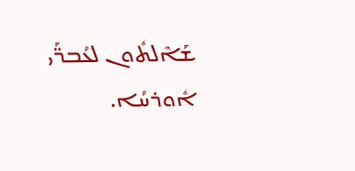ܫܰܐܶܠܬܽܘܢ ܠܥܳܒܖ̈ܰܝ ܐܽܘܪܚܳܐ.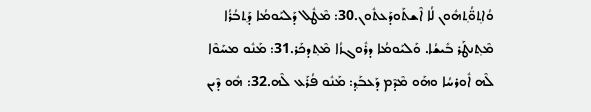ܘܳܐܬ݂ܘ̈ܳܬ݂ܗܽܘܢ ܠܳܐ ܐܶܫܬܰܘܕܰܥܬܽܘܢ.30: ܡܶܛܽܠ ܕܰܠܝܰܘܡܳܐ ܕܰܬ݂ܒܳܪܳܐ ܡܶܬ݂ܢܛܰܪ ܒܺܝܫܳܐ. ܘܰܠܝܰܘܡܳܐ ܕܪܽܘܓܙܳܐ ܡܶܬ݂ܕܟܰܪ.31: ܡܰܢܽܘ ܡܚܰܘܶܐ ܠܶܗ ܐܽܘܪܚܳܐ ܘܗܰܘ ܡܶܕܶܡ ܕܰܥܒܰܕ݂: ܡܰܢܽܘ ܦܳܪܰܥ ܠܶܗ.32: ܗܽܘ ܕܶܝܢ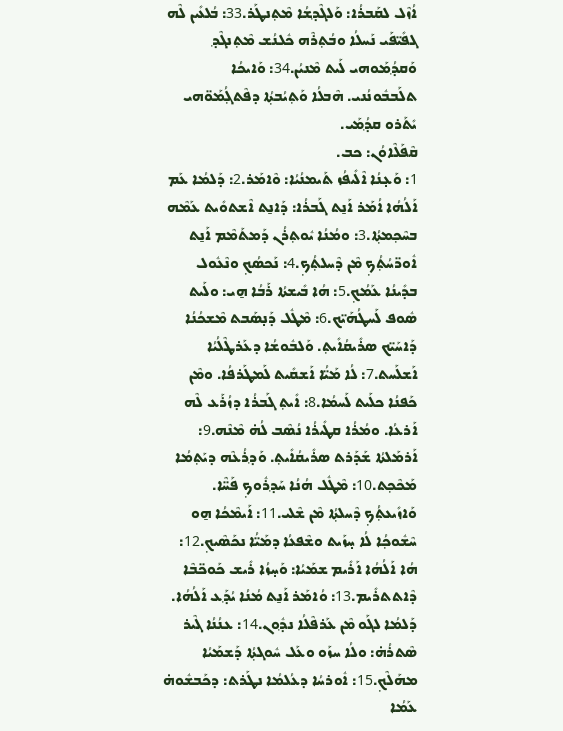ܐܳܙܶܠ ܠܩܰܒܪܳܐ: ܘܰܠܓܶܕ݂ܫܳܐ ܡܶܬ݂ܢܛܰܪ.33: ܒܳܠܥܺܝܢ ܠܶܗ ܓܦܺܝ̈ܦܰܝ ܢܰܚܠܳܐ ܘܒܳܬ݂ܪܶܗ ܟܽܠܢܳܫ ܡܶܬ݂ܢܓܶܕ݂ ܘܰܩܕ݂ܳܡܰܘܗܝ ܠܰܝܬ ܡܶܢܝܳܢ.34: ܘܰܐܝܟܳܐ ܬܠܰܒܒܽܘܢܳܢܝ. ܗܶܒܠܳܐ ܘܰܬ݂ܝܳܒܬ݂ܳܐ ܕܦܶܬܓ݂ܳܡܰܘ̈ܗܝ ܝܺܬܰܪܘ ܩܕ݂ܳܡܰܝ.
ܩܶܦܰܠܶܐܘܳܢ: ܟܒ.
1: ܘܰܥ̣ܢܳܐ ܐܶܠܺܝܦܳܙ ܬܰܝܡܢܳܝܳܐ: ܘܶܐܡܰܪ.2: ܕܰܠܡܳܐ ܥܰܡ ܐܰ‌ܠܳܗܳܐ ܐܳܡܰܪ ܐܰܢ̱ܬ ܓܰܒܪܳܐ: ܕܰܐܢ̱ܬ ܐܶܫܬܘܺܝܬ ܥܰܡܶܗ ܒܚܶܟ݂ܡܬ݂ܳܐ.3: ܘܡܳܢܳܐ ܝܽܘܬ݂ܪܳܢ ܕܰܡܬܰܡܶܡ ܐܰܢ̱ܬ ܐܽܘܖ̈ܚܳܬ݂ܳܟ݂ ܡܶܢ ܕܶܚܠܬ݂ܳܟ݂.4: ܢܰܟܣܳܟ݂ ܘܢܶܥܽܘܠ ܒܕܺܝܢܳܐ ܥܰܡܳܟ݂.5: ܗܳܐ ܒܺܝܫܬܳܐ ܪܰܒܳܐ ܗ̱ܝ: ܘܠܰܝܬ ܣܽܘܦ ܠܰܚܛܳܗܰܝ̈ܟ.6: ܡܶܛܽܠ ܕܰܢ̣ܣܰܒܬ ܡܶܫܟܳܢܳܐ ܕܰܐܚܰܝ̈ܟ ܣܪܺܝܩܳܐܺܝܬ݂. ܘܰܠܒܽܘܫܳܐ ܕܥܰܪܛܶܠܳܝܳܐ ܐܰܫܠܰܚܬ.7: ܠܳܐ ܡܰܝ̈ܳܐ ܐܰܫܩܺܝܬ ܠܰܡܛܰܪܦܳܐ. ܘܡܶܢ ܟܰܦܢܳܐ ܟܠܰܝܬ ܠܰܚܡܳܐ.8: ܐܺܝܬ݂ ܓܰܒܪܳܐ ܕܙܳܪܰܥ ܠܶܗ ܐܰܪܥܳܐ. ܘܡܳܪܳܐ ܩܛܺܝܪܳܐ ܢܳܣܶܒ ܠܳܗ̇ ܡܶܢܶܗ.9: ܐܰܪܡܰܠܬܳܐ ܫܰܕܰܪܬ ܣܪܺܝܩܳܐܺܝܬ݂. ܘܰܕ݂ܪܳܥܶܗ ܕܝܰܬ݂ܡܳܐ ܡܰܟܶܟ݂ܬ.10: ܡܶܛܽܠ ܗܳܢܳܐ ܚܰܕ݂ܪܽܘܟ݂ ܦܰܚ̈ܶܐ. ܘܰܐܙܺܝܥܬ݂ܳܟ݂ ܕܶܚܠܬ݂ܳܐ ܡܶܢ ܫܶܠܝ.11: ܐܰܝܡܶܟܳܐ ܗ̱ܘ ܚܶܫܽܘܟ݂ܳܐ ܠܳܐ ܚ̣ܙܰܝܬ ܘܫܶܦܥܳܐ ܕܡܰܝ̈ܳܐ ܢܟܰܣܶܝܟ݂.12: ܗܳܐ ܐܰ‌ܠܳܗܳܐ ܐܰܪܺܝܡ ܫܡܰܝܳܐ: ܘܰܚ̣ܙܳܐ ܪܺܝܫ ܟܰܘܟ̈ܒܶܐ ܕܶܐܬܬܪܺܝܡ.13: ܘܳܐܡܰܪ ܐܰܢ̱ܬ ܡܳܢܳܐ ܝܳܕ݂ܰܥ ܐܰ‌ܠܳܗܳܐ. ܕܰܠܡܳܐ ܠܓܰܘ ܡܶܢ ܥܰܪܦܶܠܳܐ ܢܕ݂ܽܘܢ.14: ܥܢܳܢܳܐ ܓܶܝܪ ܣܶܬܪܳܗ̇: ܘܠܳܐ ܚܙܰܘ ܘܥܰܠ ܚܽܘܓܬ݂ܳܐ ܕܰܫܡܰܝܳܐ ܡܗܰܠܶܟ݂.15: ܐܽܘܪܚܳܐ ܕܥܳܠܡܳܐ ܢܛܰܪܬ: ܕܟܰܒܫܽܘܗ̇ ܥܰܡܳܐ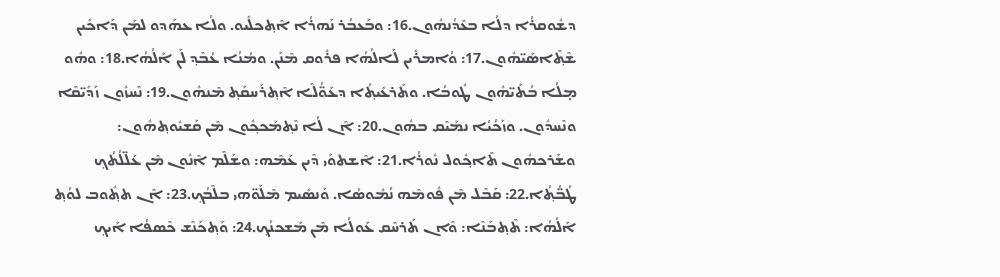ܕܫܽܘܩܪܳܐ ܕܠܳܐ ܒܥܶܕܳܢܗܽܘܢ.16: ܘܒܰܥܒܳܪ ܢܰܗܪܳܐ ܐܶܬ݂ܟܠܺܝܘ. ܘܠܳܐ ܥܗܰܕܘ ܠܡܰܢ ܕܰܐܟܺܝܢ ܫܶܬ݂ܶܐܣܰܝ̈ܗܽܘܢ.17: ܘܳܐܡܪܺܝܢ ܠܰܐܠܳܗܳܐ ܦܪܽܘܩ ܡܶܢܰܢ. ܘܡܳܢܳܐ ܥܳܒܶܕ݂ ܠܰܢ ܐܰ‌ܠܳܗܳܐ.18: ܘܗܽܘ ܡ̣ܠܳܐ ܒܳܬܰܝ̈ܗܽܘܢ ܛܽܘܒܳܐ. ܘܬܰܪܥܺܝܬ݂ܳܐ ܕܥܰܘ̈ܳܠܶܐ ܐܶܬ݂ܪܰܚܩܰܬ݂ ܡܶܢܗܽܘܢ.19: ܢܶܚܙܽܘܢ ܙܰܕܺܝ̈ܩܶܐ ܘܢܶܚܕܽܘܢ. ܘܙܰܟܳܝܳܐ ܢܡܰܝܶܩ ܒܗܽܘܢ.20: ܐܶܢ ܠܳܐ ܢܶܬ݂ܡܰܟܟ݂ܽܘܢ ܡܶܢ ܩܰܫܝܽܘܬ݂ܗܽܘܢ: ܘܫܰܪܟܗܽܘܢ ܬܶܐܟ݂ܽܘܠ ܢܽܘܪܳܐ.21: ܐܶܫܬܘܰܝ ܕܶܝܢ ܥܰܡܶܗ: ܘܫܰܠܶܡ ܐܶܢܽܘܢ ܡܶܢ ܥܰܠ̈ܠܳܬܳܟ݂ ܛܳܒ̈ܳܬ݂ܳܐ.22: ܩܰܒܶܠ ܡܶܢ ܦܽܘܡܶܗ ܢܳܡܽܘܣܳܐ. ܘܰܢܣܺܝܡ ܡܶܠܰܘ̈ܗܝ ܒܠܶܒܳܟ݂.23: ܐܶܢ ܬܬ݂ܽܘܒ ܠܘܳܬ݂ ܐܰ‌ܠܳܗܳܐ: ܬܶܬ݂ܒܰܢܶܐ: ܘܶܐܢ ܬܰܪܚܶܩ ܥܰܘܠܳܐ ܡܶܢ ܡܰܫܟܢܳܟ݂.24: ܘܰܬ݂ܟܰܢܶܫ ܟܶܣܦܳܐ ܐܰܝܟ݂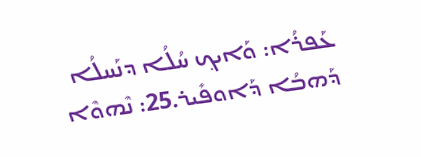ܥܰܦܪܳܐ: ܘܰܐܝܟ݂ ܚܳܠܳܐ ܕܢܰܚܠܳܐ ܕܰܗܒܳܐ ܕܰܐܘܦܺܝܪ.25: ܢܶܗܘܶܐ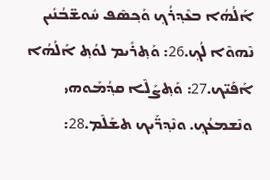ܐܰ‌ܠܳܗܳܐ ܒܥܶܕ݂ܪܳܟ݂ ܘܰܟ݂ܣܶܦ ܚܽܘܫ̈ܒܳܢܺܝܢ ܢܶܗܘܶܐ ܠܳܟ݂.26: ܘܰܬ݂ܪܺܝܡ ܠܘܳܬ݂ ܐܰ‌ܠܳܗܳܐ ܐܰܦܰܝ̈ܟ.27: ܘܰܬ݂ܨܰܠܶܐ ܩܕ݂ܳܡܰܘܗܝ ܘܢܶܫܡܥܳܟ݂. ܘܢܶܕ݂ܖ̈ܰܝܟ ܬܫܰܠܶܡ.28: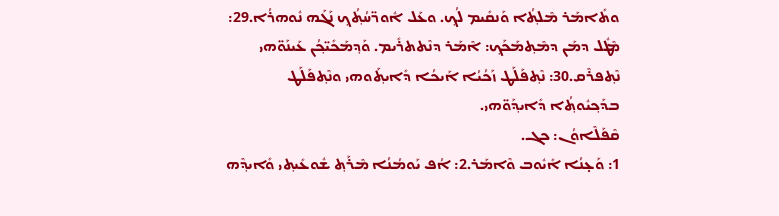ܘܬܺܐܡܰܪ ܡܶܠܬ݂ܳܐ ܘܰܢܩܺܝܡ ܠܳܟ݂. ܘܥܰܠ ܐܽܘܖ̈ܚܳܬ݂ܳܟ݂ ܢܰܓܰܗ ܢܽܘܗܪܳܐ.29: ܡܶܛܽܠ ܕܡܰܢ ܕܡܶܬ݂ܡܰܟܰܟ݂: ܐܶܡܰܪ ܕܢܶܬܬܪܺܝܡ. ܘܰܕ݂ܡܰܟܺܝ̈ܟ݂ܳܢ ܥܰܝܢܰܘ̈ܗܝ ܢܶܬ݂ܦܪܶܩ.30: ܢܶܬ݂ܦܰܠܰܛ ܙܰܟܳܝܳܐ ܐܰܝܟܳܐ ܕܺܐܝܬ݂ܰܘܗܝ ܘܢܶܬ݂ܦܰܠܰܛ ܒܕܰܟ݂ܝܽܘܬ݂ܳܐ ܕܺܐܝܕ݂ܰܘ̈ܗܝ.
ܩܶܦܰܠܶܐܘܳܢ: ܟܓ.
1: ܘܰܥ̣ܢܳܐ ܐܺܝܽܘܒ ܘܶܐܡܰܪ.2: ܐܳܦ ܝܰܘܡܳܢܳܐ ܡܶܪܰܬ݂ ܫܽܘܥܺܝܬ݂ܝ ܘܺܐܝܕ݂ܶܗ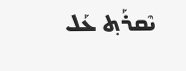ܝܶܩܪܰܬ݂ ܥܰܠ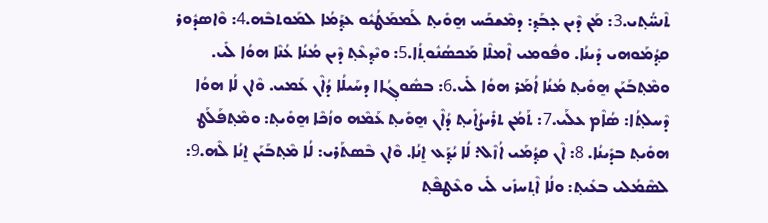ܬܶܢܚ̈ܳܬ݂ܝ.3: ܡܰܢ ܕܶܝܢ ܥ̣ܒܰܕ݂: ܕܡܶܫܟܰܚ ܗ̱ܘܺܝܬ݂ ܠܰܡܡܰܛܳܝܽܘ ܥܕ݂ܰܡܳܐ ܠܡܰܘܬܒܶܗ.4: ܘܶܐܣܕܽܘܪ ܩܕ݂ܳܡܰܘܗܝ ܕܺܝܢܳܐ. ܘܦܽܘܡܝ ܐܶܡܠܶܐ ܡܰܟܣܳܢܽܘܬ݂ܳܐ.5: ܘܝܶܕ݂ܥܶܬ݂ ܕܶܝܢ ܡܳܢܳܐ ܥܳܢܶܐ ܗܘܳܐ ܠܺܝ. ܘܡܶܬ݂ܒܰܝܰܢ ܗ̱ܘܺܝܬ݂ ܡܳܢܳܐ ܐܳܡܰܪ ܗܘܳܐ ܠܺܝ.6: ܒܣܽܘܓ݂ܳܐܐ ܕܚܰܝܠܳܐ ܕܳܐܶܢ ܥܰܡܝ. ܘܶܐܢ ܠܳܐ ܗܘܳܐ ܕܶܚܠܬ݂ܳܐ: ܣܳܐܶܡ ܥܠܰܝ.7: ܬܰܡܳܢ ܬܪܺܝܨܳܐܺܝܬ݂ ܕܳܐܶܢ ܗ̱ܘܺܝܬ݂ ܥܰܡܶܗ ܘܙܳܟܶܐ ܗ̱ܘܺܝܬ݂: ܘܡܶܬ݂ܦܰܠܰܛ ܗܘܺܝܬ݂ ܒܕܺܝܢܳܐ. 8: ܐܶܢ ܩܕ݂ܳܡܰܝ ܐܳܙܶܠ: ܠܳܐ ܝܳܕ݂ܰܥ ܐ̱ܢܳܐ. ܘܶܐܢ ܒܶܣܬܰܪܝ: ܠܳܐ ܡܶܬ݂ܒܰܝܰܢ ܐ̱ܢܳܐ ܠܶܗ.9: ܠܣܶܡܳܠܝ ܒܥܺܝܬ݂: ܘܠܳܐ ܐܶܬ݂ܚܙܺܝ ܠܺܝ ܘܥܶܛܦܶܬ݂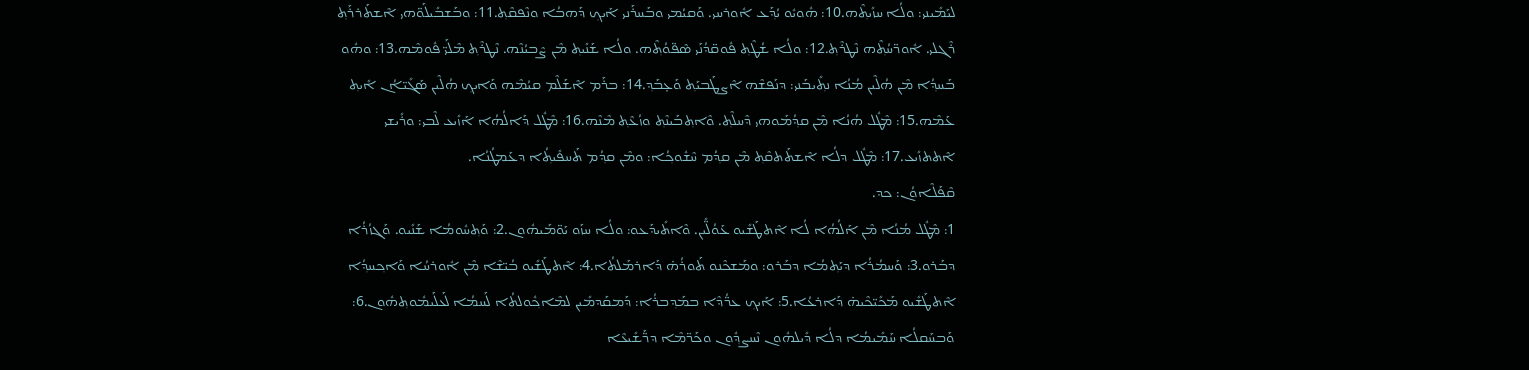ܠܝܰܡܺܝܢܝ: ܘܠܳܐ ܚܙܺܝܬ݂ܶܗ.10: ܗܽܘܝܽܘ ܝܳܕ݂ܰܥ ܐܽܘܪܚܝ. ܘܰܩܝܳܡܝ ܘܒܰܚܪܰܢܝ ܐܰܝܟ݂ ܕܰܗܒܳܐ ܘܢܶܦܩܶܬ݂.11: ܘܒܰܫܒܺܝܠܰܘ̈ܗܝ ܐܶܫܬܰܪܪܰܬ݂ ܪܶܓܠܝ. ܐܽܘܖ̈ܚܳܬ݂ܶܗ ܢܶܛܪܶܬ݂.12: ܘܠܳܐ ܫܳܛܶܬ݂ ܦܽܘܩ̈ܕܳܢܰܝ ܣܶܦ̈ܘܳܬ݂ܶܗ. ܘܠܳܐ ܫܰܢܺܝܬ݂ ܡܶܢ ܨܶܒܝܳܢܶܗ. ܢܶܛܪܶܬ݂ ܡܶܠܰܝ̈ ܦܽܘܡܶܗ.13: ܘܗܽܘ ܒܰܚܕ݂ܳܐ ܡܶܢ ܗܳܠܶܝܢ ܡܳܢܳܐ ܢܬ݂ܺܝܒܰܢܝ: ܕܢܰܦܫܶܗ ܐܶܨܛܰܒܝܰܬ݂ ܘܰܥ̣ܒܰܕ݂.14: ܒܪܰܡ ܐܶܫܰܠܶܡ ܩܝܳܡܶܗ ܘܰܐܝܟ݂ ܗܳܠܶܝܢ ܣܰܓܺܝ̈ܐܳܢ ܐܺܝܬ݂ ܥܰܡܶܗ.15: ܡܶܛܽܠ ܗܳܢܳܐ ܡܶܢ ܩܕ݂ܳܡܰܘܗܝ ܕܶܚܠܶܬ݂. ܘܶܐܬ݂ܒܰܝܢܶܬ݂ ܘܙܳܥܶܬ݂ ܡܶܢܶܗ.16: ܡܶܛܽܠ ܕܰܐ‌ܠܳܗܳܐ ܐܰܙܺܝܥ ܠܶܒܝ: ܘܪܺܝܫܝ ܐܶܬܬܙܺܝܥ.17: ܡܶܛܽܠ ܕܠܳܐ ܐܶܫܬܰܬܩܶܬ݂ ܡܶܢ ܩܕ݂ܳܡ ܚܶܫܽܘܟ݂ܳܐ: ܘܡܶܢ ܩܕ݂ܳܡ ܬܰܚܦܺܝܬ݂ܳܐ ܕܥܰܡܛܳܢܳܐ.
ܩܶܦܰܠܶܐܘܳܢ: ܟܕ.
1: ܡܶܛܽܠ ܡܳܢܳܐ ܡܶܢ ܐܰ‌ܠܳܗܳܐ ܠܳܐ ܐܶܬܛܰܫܺܝܘ ܥܰܘܳܠ̈ܺܝܢ. ܘܶܐܬܺܝܕܰܥܘ: ܘܠܳܐ ܚܙܰܘ ܝܰܘ̈ܡܰܝܗܽܘܢ.2: ܘܰܬ݂ܚܽܘܡܳܐ ܫܰܢܺܝܘ. ܘܰܓܙܳܪܳܐ ܕܒܰܪܘ.3: ܘܰܚܡܳܪܳܐ ܕܝܰܬ݂ܡܳܐ ܕܒܰܪܘ: ܘܡܰܫܟܶܢܘ ܬܰܘܪܳܗ̇ ܕܰܐܪܡܰܠܬܳܐ.4: ܐܶܬܛܰܫܺܝܘ ܒܳܝ̈ܫܶܐ ܡܶܢ ܐܽܘܪܚܳܐ ܘܰܐܟ݂ܚܕ݂ܳܐ ܐܶܬܛܰܫܺܝܘ ܡܰܟܺܝ̈ܟܶܝܗ̇ ܕܰܐܪܥܳܐ.5: ܐܰܝܟ݂ ܥܖ̈ܳܕܶܐ ܒܡܰܕ݂ܒܪܳܐ: ܕܰܡܩܰܕܡܺܝܢ ܠܡܶܐܟ݂ܽܘܠܬܳܐ ܠܰܚܡܳܐ ܠܰܥܠܰܝܡܽܘܬ݂ܗܽܘܢ.6: ܘܰܒܚܰܩܠܳܐ ܚܰܡܺܝܡܳܐ ܕܠܳܐ ܕܺܝܠܗܽܘܢ ܢܶܚܨܕ݂ܽܘܢ ܘܟܰܖ̈ܡܶܐ ܕܖ̈ܰܫܺܝܥܶܐ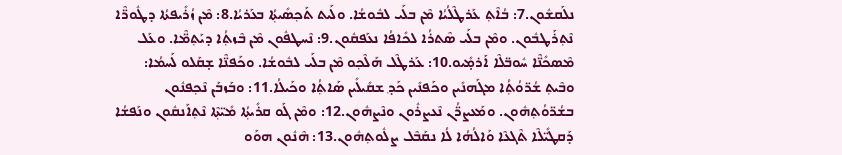ܢܠܰܩܫܽܘܢ.7: ܒܳܐܶܬ݂ ܥܰܪܛܶܠܳܝܳܐ ܡܶܢ ܒܠܰܝ ܠܒܽܘܫܳܐ. ܘܠܰܝܬ ܬܰܟ݂ܣܺܝܬ݂ܳܐ ܒܥܰܪܝܳܐ.8: ܡܶܢ ܙܳܪܺܝܦܬܳܐ ܕܛܽܘܖ̈ܶܐ ܢܶܬ݂ܪܰܛܒܽܘܢ. ܘܡܶܢ ܒܠܰܝ ܣܶܬܪܳܐ ܠܟܺܐܦܳܐ ܢܥܰܦܩܽܘܢ.9: ܢܶܚܛܦܽܘܢ ܡܶܢ ܒܶܙܬ݂ܳܐ ܕܝܰܬ݂ܡ̈ܶܐ. ܘܥܰܠ ܡܶܣܟܺܢ̈ܶܐ ܚܽܘܒ̈ܠܶܐ ܐܰܪܡ̣ܺܝܘ.10: ܥܰܪܛܶܠ ܗܰܠܶܟ݂ܘ ܡܶܢ ܒܠܰܝ ܠܒܽܘܫܳܐ. ܘܟܰܦܢ̈ܶܐ ܫ̣ܩܰܠܘ ܠܰܚܡܳܐ: ܘܒܶܝܬ݂ ܫܳܖ̈ܘܳܬ݂ܳܐ ܡܓܰܗܢܺܝܢ ܘܟܰܦܢܺܝܢ ܟܰܕ݂ ܫܩܺܝܠܺܝܢ ܣܰܐܬ݂ܳܐ ܘܟܰܝܠܳܐ.11: ܘܒܰܙܒܰܢ ܢܶܟ݂ܦܢܽܘܢ ܒܫܳܖ̈ܘܳܬ݂ܗܽܘܢ. ܘܡܰܥܨܖ̈ܳܢ ܢܶܥܨܪܽܘܢ ܘܢܶܨܗܽܘܢ.12: ܘܡܶܢ ܓܰܘ ܩܪܺܝܬ݂ܳܐ ܡܺܝ̈ܬ݂ܶܐ ܢܶܬ݂ܐܰܢܩܽܘܢ ܘܢܰܦܫܳܐ ܕܰܩܛܺܝ̈ܠܶܐ ܬܶܓܥܶܐ ܘܰܐ‌ܠܳܗܳܐ ܠܳܐ ܢܩܰܒܶܠ ܨܠܽܘܬ݂ܗܽܘܢ.13: ܗܶܢܽܘܢ ܗܘܰܘ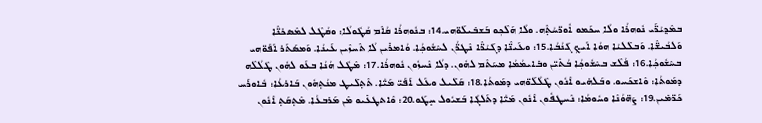ܒܡܶܕ݂ܝܳܖ̈ܰܝ ܢܽܘܗܪܳܐ ܘܠܳܐ ܚܟܰܡܘ ܐܽܘܖ̈ܚܳܬ݂ܶܗ. ܘܠܳܐ ܗܰܠܶܟ݂ܘ ܒܰܫܒܺܝܠܰܘ̈ܗܝ.14: ܒܢܽܘܗܪܳܐ ܩܳܐܶܡ ܩܳܛܽܘܠܳܐ: ܘܩܳܛܶܠ ܠܡܶܣܟܺܢ̈ܶܐ ܘܰܠܒܳܝܫ̈ܶܐ. ܘܰܒܠܺܠܝܳܐ ܗܘܳܐ ܐܰܝܟ݂ ܓܰܢܳܒܳܐ.15: ܘܥܰܝܢ̈ܶܐ ܕܓܰܝܳܖ̈ܶܐ ܢܶܛܖ̈ܳܢ ܠܚܶܫܽܘܟ݂ܳܐ. ܘܳܐܡܪܺܝܢ ܠܳܐ ܬܶܚܙܶܝܢ ܥܰܝܢܳܐ. ܘܰܡܣܰܬܰܪ ܐܰܦܰܘ̈ܗܝ ܒܚܶܫܽܘܟ݂ܳܐ.16: ܦܳܠܶܫ ܒܚܶܫܽܘܟ݂ܳܐ ܒܳܬܺܝ̈ܢ ܘܒܺܐܝܡܳܡܳܐ ܡܚܰܬܶܡ ܠܗܽܘܢ. ܕܠܳܐ ܢܶܚܙܽܘܢ ܢܽܘܗܪܳܐ.17: ܡܶܛܽܠ ܗܳܢܳܐ ܒܥܰܘ ܠܗܽܘܢ ܛܶܠܳܠܶܗ ܕܡܰܘܬܳܐ: ܘܶܐܫܟܰܚܘ. ܘܒܰܠܗܺܝܘ ܐܶܢܽܘܢ ܛܶܠܳܠܰܘ̈ܗܝ ܕܡܰܘܬܳܐ.18: ܩܰܠܺܝܠ ܘܥܰܠ ܐܰܦܰܝ̈ ܡܰܝ̈ܳܐ. ܬܶܬ݂ܠܺܝܛ ܡܢܳܬ݂ܗܽܘܢ ܒܰܐܪܥܳܐ: ܒܽܐܘܪܰܚ ܟܰܖ̈ܡܺܝܢ.19: ܨܰܗ̈ܘܳܢܶܐ ܘܚܽܘܡܳܐ: ܢܶܚܛܦܽܘܢ ܐܶܢܽܘܢ ܡܰܝ̈ܳܐ ܕܬܰܠܓܳܐ ܒܰܫܝܽܘܠ ܚ̣ܛܰܘ.20: ܘܶܐܬܛܥܺܝܘ ܡܶܢ ܡܰܪܒܥܳܐ. ܡܶܬ݂ܩܰܬ݂ ܐܶܢܽܘܢ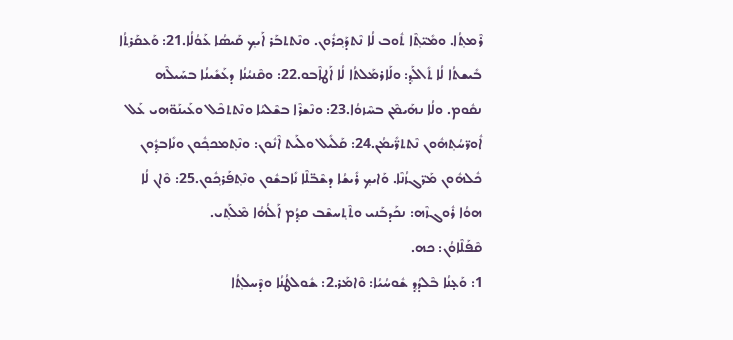ܪܶܡܬ݂ܳܐ. ܘܡܺܝ̈ܬ݂ܶܐ ܬܽܘܒ ܠܳܐ ܢܶܬܕܰܟ݂ܪܽܘܢ. ܘܢܶܬܬܒܰܪ ܐܰܝܟ݂ ܩܰܝܣܳܐ ܥܰܘܳܠܳܐ.21: ܘܰܥܩܰܪܬ݂ܳܐ ܒܺܝܫܬܳܐ ܠܳܐ ܬܺܐܠܰܕ݂: ܘܠܰܐܪܡܰܠܬܳܐ ܠܳܐ ܐܰܛܐܶܒܘ.22: ܘܩܶܢܝܳܢܳܐ ܕܥܰܫܺܝܢܳܐ ܒܚܰܝܠܶܗ ܢܩܽܘܡ. ܘܠܳܐ ܢܗܰܝܡܶܢ ܒܚܶܙܘܳܐ.23: ܘܢܶܫܪܶܐ ܒܫܶܠܝܳܐ ܘܢܶܬܬܟܶܠ ܘܥܰܝܢܰܘ̈ܗܝ ܥܰܠ ܐܽܘܖ̈ܚܳܬ݂ܗܽܘܢ ܢܶܬܬܖ̈ܺܝܡܳܢ.24: ܩܰܠܺܝܠ ܘܠܰܝܬ ܐܶܢܽܘܢ: ܘܢܶܬ݂ܡܟܟ݂ܽܘܢ ܘܢܺܐܒܕ݂ܽܘܢ ܟܽܠܗܽܘܢ ܡܰܖ̈ܓܙܳܢܶܐ. ܘܰܐܝܟ݂ ܪܺܝܫܳܐ ܕܫܶܒ̈ܠܶܐ ܢܺܐܒܫܽܘܢ ܘܢܶܬ݂ܦܰܪܟ݂ܽܘܢ.25: ܘܶܐܢ ܠܳܐ ܗܘܳܐ ܪܽܘܓܙܶܗ: ܢܟܰܕܒܰܢܝ ܘܬܶܬ݂ܚܫܶܒ ܩܕ݂ܳܡ ܐܰ‌ܠܳܗܳܐ ܡܶܠܰܬ݂ܝ.
ܩܶܦܰܠܶܐܘܳܢ: ܟܗ.
1: ܘܰܥ̣ܢܳܐ ܒܶܠܕܳܕ݂ ܫܽܘܚܳܝܳܐ: ܘܶܐܡܰܪ.2: ܫܽܘܠܛܳܢܳܐ ܘܕܶܚܠܬ݂ܳܐ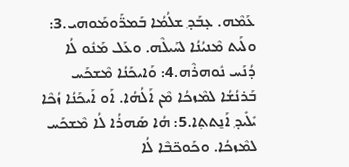ܥܰܡܶܗ. ܥ̣ܒܰܕ݂ ܫܠܳܡܳܐ ܒܰܡܖ̈ܰܘܡܰܘܗܝ.3: ܘܠܰܝܬ ܡܶܢܝܳܢܳܐ ܠܚܰܝܠܶܗ. ܘܥܰܠ ܡܰܢܽܘ ܠܳܐ ܕܳܢܰܚ ܢܽܘܗܪܶܗ.4: ܘܰܐܝܟܰܢܳܐ ܡܶܫܟܰܚ ܒܰܪܢܳܫܳܐ ܠܡܶܙܟܳܐ ܡܶܢ ܐܰ‌ܠܳܗܳܐ. ܐܰܘ ܐܰܝܟܰܢܳܐ ܙܳܟܶܐ ܝܺܠܺܝܕ݂ ܐܰܢ̱ܬܬ݂ܐ.5: ܗܳܐ ܣܰܗܪܳܐ ܠܳܐ ܡܶܫܟܰܚ ܠܡܶܙܟܳܐ. ܘܟܰܘܟ̈ܒܶܐ ܠܳܐ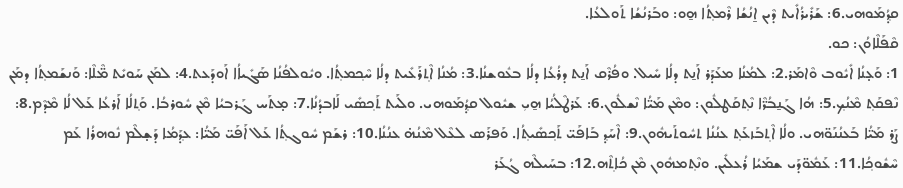ܩܕ݂ܳܡܰܘܗܝ.6: ܫܰܪܺܝܪܳܐܺܝܬ ܕܶܝܢ ܐ̱ܢܳܫܳܐ ܪܶܡܬ݂ܳܐ ܗ̱ܘ: ܘܒܰܪܢܳܫܳܐ ܬܰܘܠܥܳܐ.
ܩܶܦܰܠܶܐܘܳܢ: ܟܘ.
1: ܘܰܥ̣ܢܳܐ ܐܺܝܽܘܒ ܘܶܐܡܰܪ.2: ܠܡܳܢܳܐ ܡܥܰܕܰܪ ܐܰܢ̱ܬ ܕܠܳܐ ܚܺܝܠ. ܘܦܳܪܶܩ ܐܰܢ̱ܬ ܕܪܳܥܳܐ ܕܠܳܐ ܒܥܽܘܫܢܳܐ.3: ܡܳܢܳܐ ܐܶܬ݂ܪܰܥܺܝܬ ܕܠܳܐ ܚܶܟ݂ܡܬ݂ܳܐ. ܘܝܽܘܠܦܳܢܳܐ ܣܰܓܺܝܐܳܐ ܐܰܘܕܰܥܬ.4: ܠܡܰܢ ܚܰܘܝܺܬ ܡ̈ܶܠܶܐ: ܘܰܢܫܰܡܬ݂ܳܐ ܕܡܰܢ ܢܶܦܩܰܬ݂ ܡܶܢܳܟ݂.5: ܗܳܐ ܓܰܢ̱ܒܳܖ̈ܶܐ ܢܶܬ݂ܩܰܛܠܽܘܢ: ܘܡܶܢ ܡܰܝ̈ܳܐ ܢܶܫܠܽܘܢ.6: ܥܰܪܛܶܠܳܝܳܐ ܗ̱ܝܼ ܫܝܽܘܠ ܩܕ݂ܳܡܰܘܗܝ. ܘܠܰܝܬ ܬܰܟ݂ܣܺܝ ܠܰܐܒܕܳܢܳܐ.7: ܡ̣ܬܰܚ ܓܰܪܒܝܳܐ ܡܶܢ ܚܽܘܪܒܳܐ. ܘܰܬ݂ܠܳܐ ܐܰܪܥܳܐ ܥܰܠ ܠܳܐ ܡܶܕܶܡ.8: ܨܰܪ ܡܰܝ̈ܳܐ ܒܰܥܢܳܢܰܘ̈ܗܝ. ܘܠܳܐ ܐܶܬ݂ܒܰܙܥܰܬ݂ ܥܢܳܢܳܐ ܬܚܽܘܬܰܝܗܽܘܢ.9: ܐܶܚܰܕ݂ ܒܰܐܦܰܝ̈ ܬܰܟ݂ܣܺܝܬ݂ܳܐ. ܘܰܦܪܰܣ ܠܥܶܠ ܡܶܢܳܗ̇ ܥܢܳܢܳܐ.10: ܪܫܰܡ ܚܽܘܓܬ݂ܳܐ ܥܰܠ ܐܰܦܰܝ̈ ܡܰܝ̈ܳܐ: ܥܕ݂ܰܡܳܐ ܕܰܫ̣ܠܶܡ ܢܽܘܗܪܳܐ ܥܰܡ ܚܶܫܽܘܟ݂ܳܐ.11: ܥܰܡܽܘ̈ܕܰܝ ܫܡܰܝܳܐ ܪܳܥܠܺܝܢ. ܘܢܶܬ݂ܡܗܽܘܢ ܡܶܢ ܟܳܐܬ݂ܶܗ.12: ܒܚܰܝܠܶܗ ܓܳܥܰܪ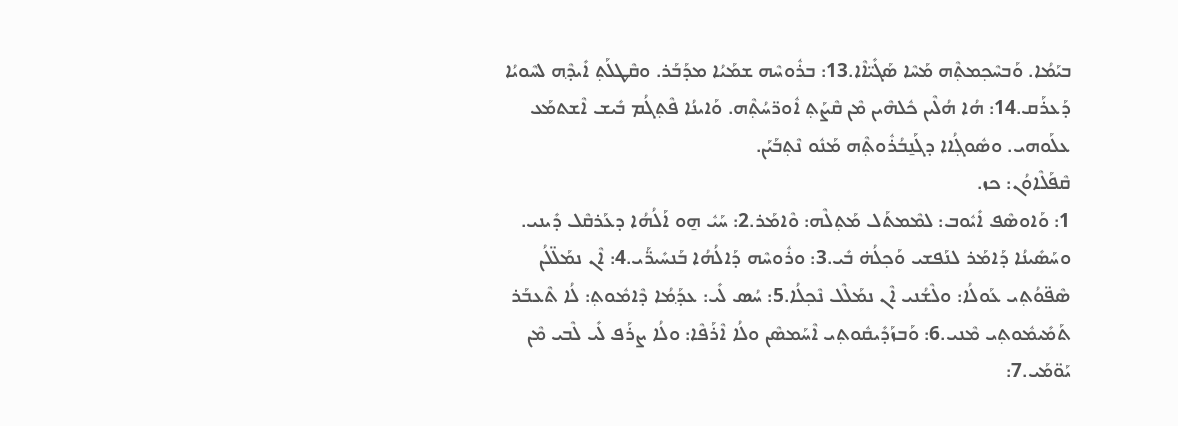ܒܝܰܡܳܐ. ܘܰܒܚܶܟ݂ܡܬ݂ܶܗ ܡܰܚܶܐ ܣܰܓܺܝ̈ܐܶܐ.13: ܒܪܽܘܚܶܗ ܫܡܰܝܳܐ ܡܕܰܒܰܪ. ܘܩܶܛܠܰܬ݂ ܐܺܝܕ݂ܶܗ ܠܚܶܘܝܳܐ ܕܰܥܪܰܩ.14: ܗܳܐ ܗܳܠܶܝܢ ܟܽܠܗܶܝܢ ܡܶܢ ܩܶܨܰܬ݂ ܐܽܘܖ̈ܚܳܬ݂ܶܗ. ܘܰܐܝܢܳܐ ܦܶܬ݂ܓܳܡ ܒܺܝܫ ܐܶܫܬܡܰܥ ܥܠܰܘܗܝ. ܘܣܽܘܓ݂ܳܐܐ ܕܓܰܢ̱ܒܳܪܽܘܬ݂ܶܗ ܡܰܢܽܘ ܢܶܬ݂ܒܰܝܰܢ.
ܩܶܦܰܠܶܐܘܳܢ: ܟܙ.
1: ܘܰܐܘܣܶܦ ܐܺܝܽܘܒ: ܠܡܶܡܬܰܠ ܡܰܬ݂ܠܶܗ: ܘܶܐܡܰܪ.2: ܚܰܝܽ ܗ̱ܘ ܐܰ‌ܠܳܗܳܐ ܕܥܰܪܩܶܠ ܕܺܝܢܝ. ܘܚܰܣܺܝܢܳܐ ܕܰܐܡܰܪ ܠܢܰܦܫܝ ܘܰܟ݂ܠܳܗ̇ ܒܺܝ.3: ܘܪܽܘܚܶܗ ܕܰܐ‌ܠܳܗܳܐ ܒܰܢܚܺܝܖ̈ܰܝ.4: ܐܶܢ ܢܡܰܠ̈ܠܳܢ ܣܶܦ̈ܘܳܬ݂ܝ ܥܰܘܠܳܐ: ܘܠܶܫܳܢܝ ܐܶܢ ܢܡܰܠܶܠ ܢܶܟ݂ܠܳܐ.5: ܚܳܣ ܠܺܝ: ܥܕ݂ܰܡܳܐ ܕܶܐܡܽܘܬ݂: ܠܳܐ ܬܶܥܒܰܪ ܬܰܡܺܝܡܽܘܬ݂ܝ ܡܶܢܝ.6: ܘܰܒܙܰܕܺܝܩܽܘܬ݂ܝ ܐܶܚܰܡܣܶܢ ܘܠܳܐ ܐܶܪܰܦܶܐ: ܘܠܳܐ ܨܪܰܦ ܠܺܝ ܠܶܒܝ ܡܶܢ ܝܰܘ̈ܡܰܝ.7: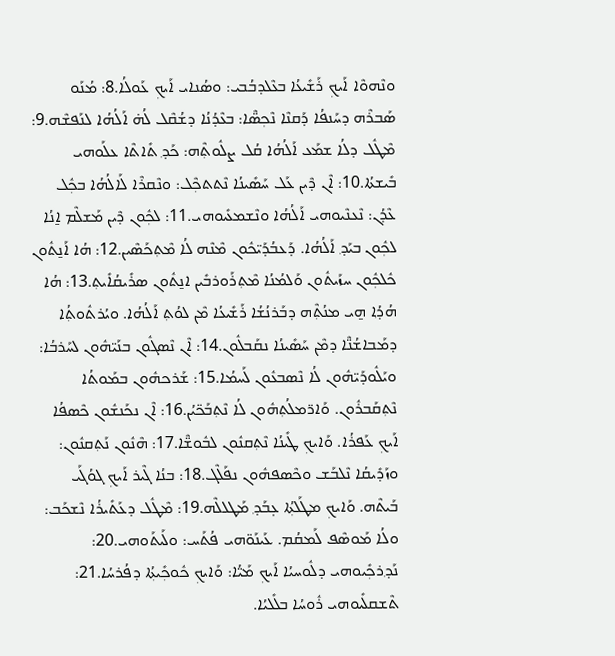ܘܢܶܗܘܶܐ ܐܰܝܟ݂ ܪܰܫܺܝܥܳܐ ܒܥܶܠܕܒܳܒܝ: ܘܣܳܢܐܝ ܐܰܝܟ݂ ܥܰܘܠܳܐ.8: ܡܳܢܰܘ ܣܰܒܪܶܗ ܕܚܰܢܦܳܐ ܕܰܩܢܶܐ ܢܶܟ݂ܣ̈ܶܐ: ܒܥܶܕܳܢܳܐ ܕܫܳܩܶܠ ܠܳܗ̇ ܐܰ‌ܠܳܗܳܐ ܠܢܰܦܫܶܗ.9: ܡܶܛܽܠ ܕܠܳܐ ܫܡܰܥ ܐܰ‌ܠܳܗܳܐ ܩܳܠ ܨܠܽܘܬ݂ܶܗ: ܟܰܕ݂ ܬܺܐܬܶܐ ܥܠܰܘܗܝ ܒܺܝܫܬܳܐ.10: ܐܶܢ ܕܶܝܢ ܥܰܠ ܚܰܣܺܝܢܳܐ ܢܶܬܬܟ݂ܶܠ: ܘܢܶܩܪܶܐ ܠܰܐܠܳܗܳܐ ܒܟ݂ܽܠ ܥܶܕܳܢ: ܢܶܥܢܶܝܘܗܝ ܐܰ‌ܠܳܗܳܐ ܘܢܶܫܡܥܺܝܘܗܝ.11: ܠܟ݂ܽܘܢ ܕܶܝܢ ܡܰܫܠܶܡ ܐ̱ܢܳܐ ܠܟ݂ܽܘܢ ܒܝܰܕ݂ ܐܰ‌ܠܳܗܳܐ. ܕܰܥܒܳܕܰܝ̈ܟܽܘܢ ܡܶܢܶܗ ܠܳܐ ܡܶܬ݂ܟܰܣܶܝܢ.12: ܗܳܐ ܐܰܢ̱ܬܽܘܢ ܟܽܠܟ݂ܽܘܢ ܚܙܰܝܬܽܘܢ ܘܰܠܡܳܢܳܐ ܡܶܬ݂ܪܰܘܪܒܺܝܢ ܐܢ̱ܬܽܘܢ ܣܪܺܝܩܳܐܺܝܬ݂.13: ܗܳܐ ܗܳܕ݂ܳܐ ܗ̱ܝ ܡܢܳܬ݂ܶܗ ܕܒܰܪܢܳܫܳܐ ܪܰܫܺܝܥܳܐ ܡܶܢ ܠܘܳܬ݂ ܐܰ‌ܠܳܗܳܐ. ܘܝܳܪܬܽܘܬ݂ܳܐ ܕܡܰܒܐܫܳܢ̈ܶܐ ܕܡܶܢ ܚܰܣܺܝܢܳܐ ܢܩܰܒܠܽܘܢ.14: ܐܶܢ ܢܶܣܓܽܘܢ ܒܢܰܝ̈ܗܽܘܢ ܠܚܰܪܒܳܐ: ܘܝܰܠܽܘܕܰܝ̈ܗܽܘܢ ܠܳܐ ܢܶܣܒܥܽܘܢ ܠܰܚܡܳܐ.15: ܫܰܪܟܗܽܘܢ ܒܡܰܘܬܳܐ ܢܶܬ݂ܩܰܒܪܽܘܢ. ܘܰܐܖ̈ܡܠܳܬ݂ܗܽܘܢ ܠܳܐ ܢܶܬ݂ܒܰܟ̈ܝܳܢ.16: ܐܶܢ ܢܟܰܢܫܽܘܢ ܟܶܣܦܳܐ ܐܰܝܟ݂ ܥܰܦܪܳܐ. ܘܰܐܝܟ݂ ܛܺܝܢܳܐ ܢܶܬ݂ܩܢܽܘܢ ܠܒܽܘܫ̈ܶܐ.17: ܗܶܢܽܘܢ ܢܰܬ݂ܩܢܽܘܢ: ܘܙܰܕܺܝܩܳܐ ܢܶܠܒܰܫ ܘܟܶܣܦܗܽܘܢ ܢܦܰܠܶܓ.18: ܒܢܳܐ ܓܶܝܪ ܐܰܝܟ݂ ܓܘܳܓܰܝ ܒܰܝܬܶܗ. ܘܰܐܝܟ݂ ܡܛܰܠܬ݂ܳܐ ܥ̣ܒܰܕ݂ ܡܰܛܠܠܶܗ.19: ܡܶܛܽܠ ܕܥܰܬܺܝܪܳܐ ܢܶܫܟܰܒ: ܘܠܳܐ ܡܰܘܣܶܦ ܠܰܡܩܳܡ. ܥܰܝܢܰܘ̈ܗܝ ܦܳܬܰܚ: ܘܠܰܝܬܰܘܗܝ.20: ܢܰܕ݂ܪܟ݂ܺܝܘܗܝ ܕܠܽܘܚܝܳܐ ܐܰܝܟ݂ ܡܰܝ̈ܳܐ: ܘܰܐܝܟ݂ ܟܽܘܟ݂ܺܝܬ݂ܳܐ ܕܦܳܪܚܳܐ.21: ܬܶܫܩܠܺܝܘܗܝ ܪܽܘܚܳܐ ܒܠܺܠܝܳܐ.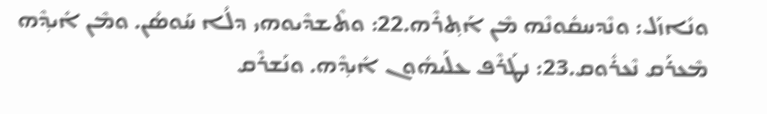ܘܢܺܐܙܰܠ: ܘܢܶܕܚܩܽܘܢܶܗ ܡܶܢ ܐܰܬ݂ܪܶܗ.22: ܘܬܶܫܕܶܝܘܗܝ ܕܠܳܐ ܚܰܘܣܳܢ. ܘܡܶܢ ܐܺܝܕ݂ܶܗ ܡܶܥܪܰܩ ܢܶܥܪܽܘܩ.23: ܢܛܰܪܶܦ ܥܠܰܝܗܽܘܢ ܐܺܝܕ݂ܶܗ. ܘܢܰܫܪܶܩ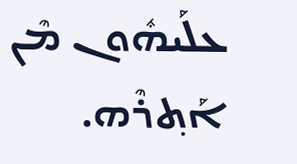ܥܠܰܝܗܽܘܢ ܡܶܢ ܐܰܬ݂ܪܶܗ.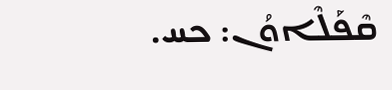ܩܶܦܰܠܶܐܘܳܢ: ܟܚ.